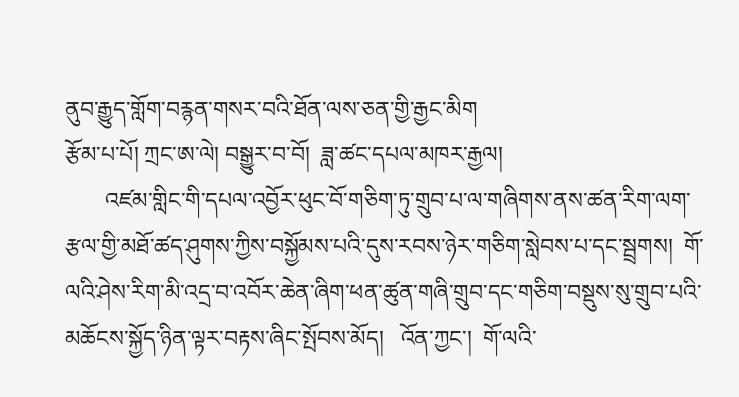ནུབ་རྒྱུད་གློག་བརྙན་གསར་བའི་ཐོན་ལས་ཅན་གྱི་རྒྱང་མིག
རྩོམ་པ་པོ། ཀྲང་ཨ་ལེ། བསྒྱུར་བ་བོ།  ཟླ་ཚང་དཔལ་མཁར་རྒྱལ།
       འཛམ་གླིང་གི་དཔལ་འབྱོར་ཕུང་བོ་གཅིག་ཏུ་གྲུབ་པ་ལ་གཞིགས་ནས་ཚན་རིག་ལག་རྩལ་གྱི་མཐོ་ཚད་ཤུགས་ཀྱིས་བསྐྱོམས་པའི་དུས་རབས་ཉེར་གཅིག་སླེབས་པ་དང་སྦྲགས།  གོ་ལའི་ཤེས་རིག་མི་འདྲ་བ་འབོར་ཆེན་ཞིག་ཕན་ཚུན་གཞི་གྲུབ་དང་གཅིག་བསྡུས་སུ་གྲུབ་པའི་མཆོངས་སྐྱོད་ཉིན་ལྟར་བརྟས་ཞིང་སྤོབས་མོད།   འོན་ཀྱང་།  གོ་ལའི་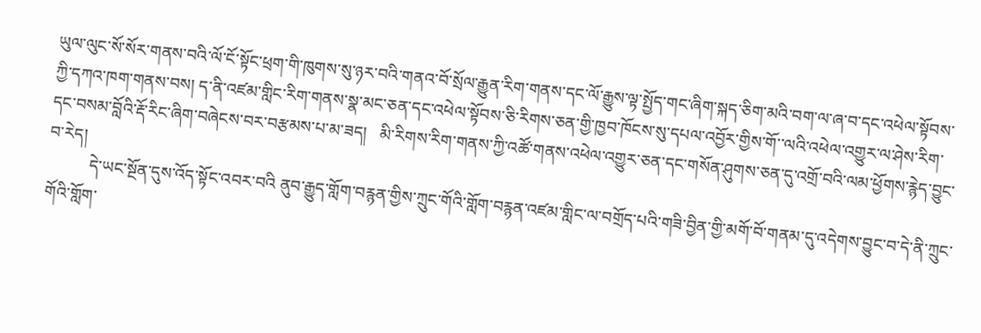ཡུལ་ལུང་སོ་སོར་གནས་བའི་ལོ་ངོ་སྟོང་ཕྲག་གི་ཁུགས་སུ་ཉར་བའི་གནའ་བོ་སྲོལ་རྒྱུན་རིག་གནས་དང་ལོ་རྒྱུས་ལྟ་སྤྱོད་གང་ཞིག་སྐད་ཅིག་མའི་བག་ལ་ཞ་བ་དང་འཕེལ་སྟོབས་ཀྱི་དཀའ་ཁག་གནས་བས། ད་ནི་འཛམ་གླིང་རིག་གནས་སྣ་མང་ཅན་དང་འཕེལ་སྟོབས་ཅི་རིགས་ཅན་གྱི་ཁྱབ་ཁོངས་སུ་དཔལ་འབྱོར་གྱིས་གོ་་ལའི་འཕེལ་འགྱུར་ལ་ཤེས་རིག་དང་བསམ་བློའི་རྡོ་རིང་ཞིག་བཞེངས་བར་བརྩམས་པ་མ་ཟད།   མི་རིགས་རིག་གནས་ཀྱི་འཚོ་གནས་འཕེལ་འགྱུར་ཅན་དང་གསོན་ཤུགས་ཅན་དུ་འགྲོ་བའི་ལམ་ཕྱོགས་རྙེད་བྱུང་བ་རེད།
          དེ་ཡང་སྔོན་དུས་འོད་སྟོང་འབར་བའི ནུབ་རྒྱུད་གློག་བརྙན་གྱིས་ཀྲུང་གོའི་གློག་བརྙན་འཛམ་གླིང་ལ་བགྲོད་པའི་གཟི་བྱིན་གྱི་མགོ་བོ་གནམ་དུ་འདེགས་བྱུང་བ་དེ་ནི་ཀྲུང་གོའི་གློག་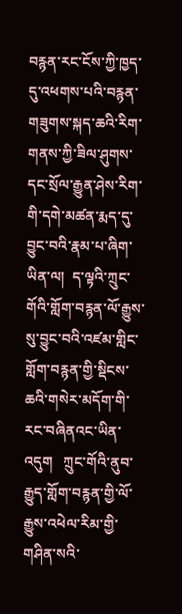བརྙན་རང་ངོས་ཀྱི་ཁྱད་དུ་འཕགས་པའི་བརྙན་གཟུགས་སྐད་ཆའི་རིག་གནས་ཀྱི་ཟིལ་ཤུགས་དང་སྲོལ་རྒྱུན་ཤེས་རིག་གི་དགེ་མཚན་རྨད་དུ་བྱུང་བའི་རྣམ་པ་ཞིག་ཡིན་ལ།  ད་ལྟའི་ཀྲུང་གོའི་གློག་བརྙན་ལོ་རྒྱུས་སུ་བྱུང་བའི་འཛམ་གླིང་གློག་བརྙན་གྱི་སྡིངས་ཆའི་གསེར་མདོག་གི་རང་བཞིནའང་ཡིན་འདུག   ཀྲུང་གོའི་ནུབ་རྒྱུད་གློག་བརྙན་གྱི་ལོ་རྒྱུས་འཕེལ་རིམ་གྱི་གཤིན་སའི་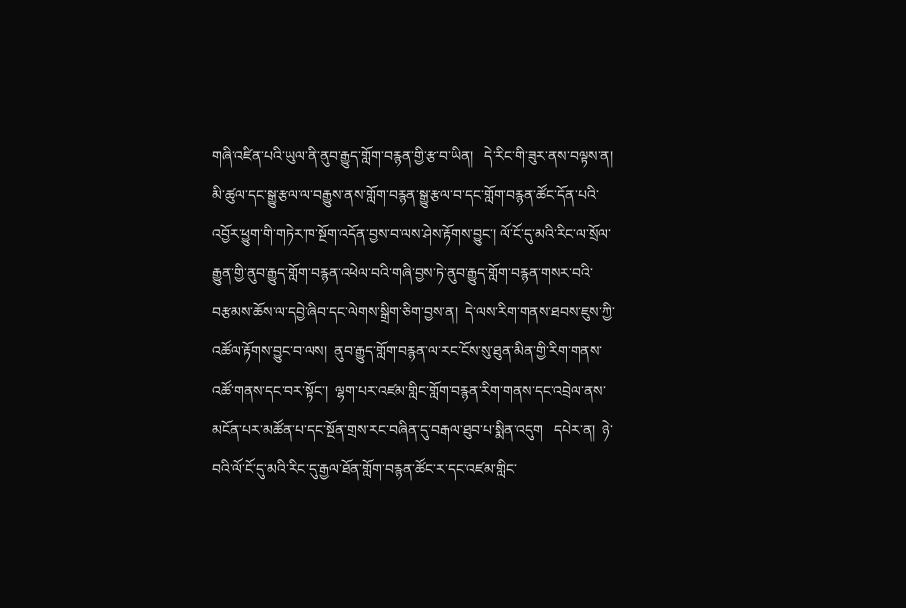གཞི་འཛིན་པའི་ཡུལ་ནི་ནུབ་རྒྱུད་གློག་བརྙན་གྱི་རྩ་བ་ཡིན།   དེ་རིང་གི་ཟུར་ནས་བལྟས་ན།  མི་ཚུལ་དང་སྒྱུ་རྩལ་ལ་བརྒྱུས་ནས་གློག་བརྙན་སྒྱུ་རྩལ་བ་དང་གློག་བརྙན་ཚོང་དོན་པའི་འབྱོར་ཕྱུག་གི་གཏེར་ཁ་སྔོག་འདོན་བྱས་བ་ལས་ཤེས་རྟོགས་བྱུང་། ལོ་ངོ་དུ་མའི་རིང་ལ་སྲོལ་རྒྱུན་གྱི་ནུབ་རྒྱུད་གློག་བརྙན་འཕེལ་བའི་གཞི་བྱས་ཏེ་ནུབ་རྒྱུད་གློག་བརྙན་གསར་བའི་བརྩམས་ཆོས་ལ་དབྱེ་ཞིབ་དང་ལེགས་སྒྲིག་ཅིག་བྱས་ན།  དེ་ལས་རིག་གནས་ཐབས་ཇུས་ཀྱི་འཚོལ་རྟོགས་བྱུང་བ་ལས།  ནུབ་རྒྱུད་གློག་བརྙན་ལ་རང་ངོས་སུ་ཐུན་མིན་གྱི་རིག་གནས་འཚོ་གནས་དང་བར་སྟོང་།  ལྷག་པར་འཛམ་གླིང་གློག་བརྙན་རིག་གནས་དང་འབྲེལ་ནས་མངོན་པར་མཚོན་པ་དང་སྔོན་གྲས་རང་བཞིན་དུ་བརྒལ་ཐུབ་པ་སྨིན་འདུག   དཔེར་ན།  ཉེ་བའི་ལོ་ངོ་དུ་མའི་རིང་དུ་རྒྱལ་ཐོན་གློག་བརྙན་ཚོང་ར་དང་འཛམ་གླིང་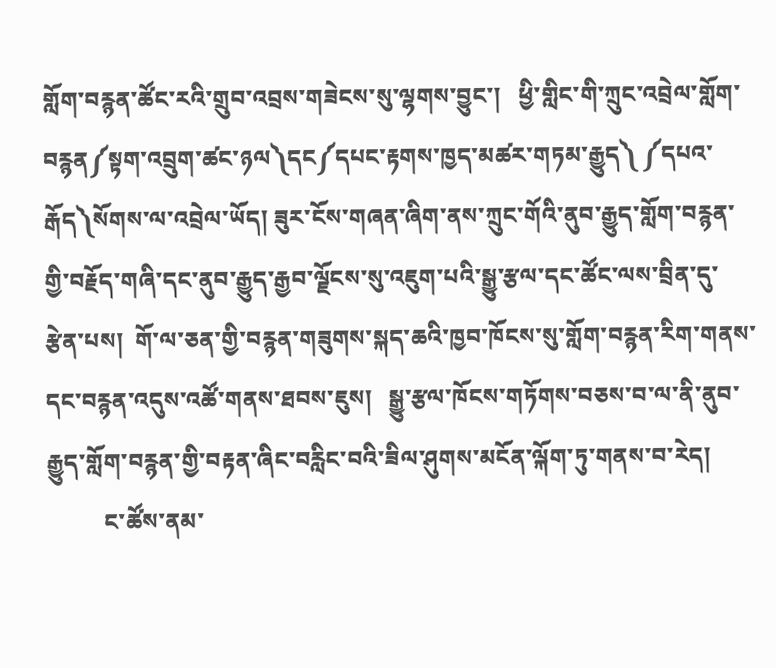གློག་བརྙན་ཚོང་རའི་གྲུབ་འབྲས་གཟེངས་སུ་ལྷགས་བྱུང་།   ཕྱི་གླིང་གི་ཀྲུང་འབྲེལ་གློག་བརྙན༼སྟག་འབྲུག་ཚང་ཉལ༽དང༼དཔང་རྟགས་ཁྱད་མཚར་གཏམ་རྒྱུད༽ ༼དཔའ་རྒོད༽སོགས་ལ་འབྲེལ་ཡོད། ཟུར་ངོས་གཞན་ཞིག་ནས་ཀྲུང་གོའི་ནུབ་རྒྱུད་གློག་བརྙན་གྱི་བརྗོད་གཞི་དང་ནུབ་རྒྱུད་རྒྱབ་ལྗོངས་སུ་འཇུག་པའི་སྒྱུ་རྩལ་དང་ཚོང་ལས་བྲིན་དུ་རྩེན་པས།  གོ་ལ་ཅན་གྱི་བརྙན་གཟུགས་སྐད་ཆའི་ཁྱབ་ཁོངས་སུ་གློག་བརྙན་རིག་གནས་དང་བརྙན་འདུས་འཚོ་གནས་ཐབས་ཇུས།   སྒྱུ་རྩལ་ཁོངས་གཏོགས་བཅས་བ་ལ་ནི་ནུབ་རྒྱུད་གློག་བརྙན་གྱི་བརྟན་ཞིང་བརླིང་བའི་ཟིལ་ཤུགས་མངོན་ལྐོག་ཏུ་གནས་བ་རེད།
          ང་ཚོས་ནམ་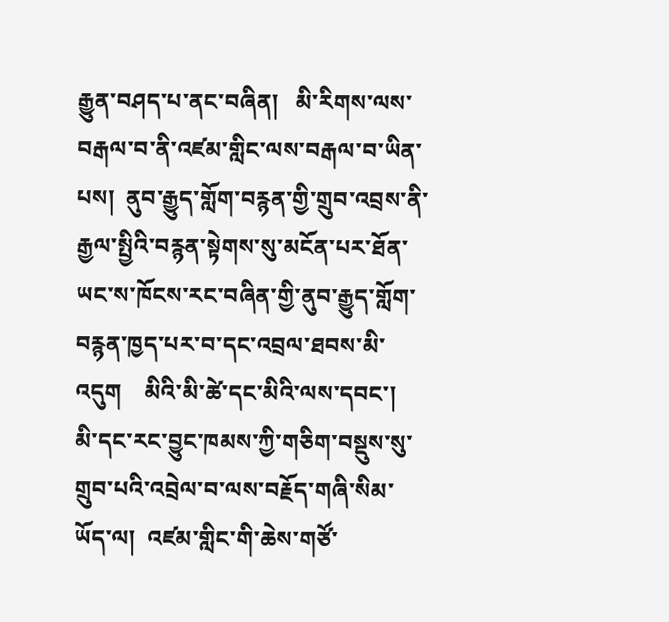རྒྱུན་བཤད་པ་ནང་བཞིན།   མི་རིགས་ལས་བརྒལ་བ་ནི་འཛམ་གླིང་ལས་བརྒལ་བ་ཡིན་པས།  ནུབ་རྒྱུད་གློག་བརྙན་གྱི་གྲུབ་འབྲས་ནི་རྒྱལ་སྤྱིའི་བརྙན་སྟེགས་སུ་མངོན་པར་ཐོན་ཡང་ས་ཁོངས་རང་བཞིན་གྱི་ནུབ་རྒྱུད་གློག་བརྙན་ཁྱད་པར་བ་དང་འབྲལ་ཐབས་མི་འདུག    མིའི་མི་ཚེ་དང་མིའི་ལས་དབང་།  མི་དང་རང་བྱུང་ཁམས་ཀྱི་གཅིག་བསྡུས་སུ་གྲུབ་པའི་འབྲེལ་བ་ལས་བརྗོད་གཞི་སིམ་ཡོད་ལ།  འཛམ་གླིང་གི་ཆེས་གཙོ་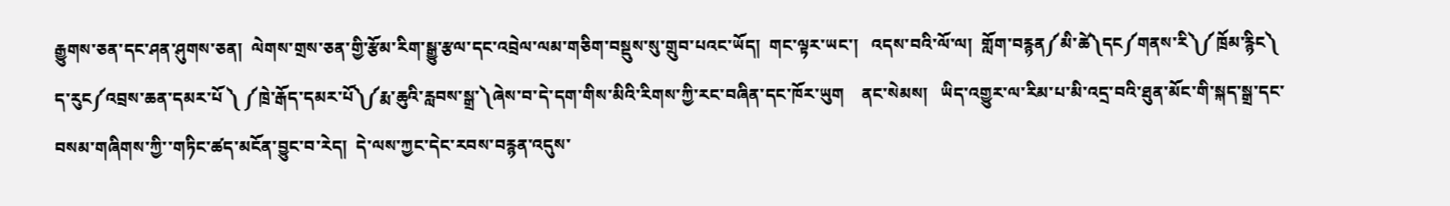རྒྱུགས་ཅན་དང་ཤན་ཤུགས་ཅན།  ལེགས་གྲས་ཅན་གྱི་རྩོམ་རིག་སྒྱུ་རྩལ་དང་འབྲེལ་ལམ་གཅིག་བསྡུས་སུ་གྲུབ་པའང་ཡོད།  གང་ལྟར་ཡང་།   འདས་བའི་ལོ་ལ།  གློག་བརྙན༼མི་ཚེ༽དང༼གནས་རི༽༼ཁྲོམ་རྙིང༽    ད་རུང༼འབྲས་ཆན་དམར་པོ ༽ ༼ཁྲེ་རྒོད་དམར་པོ༽༼རྨ་ཆུའི་རླབས་སྒྲ་༽ཞེས་བ་དེ་དག་གིས་མིའི་རིགས་ཀྱི་རང་བཞིན་དང་ཁོར་ཡུག    ནང་སེམས།   ཡིད་འགྱུར་ལ་རིམ་པ་མི་འདྲ་བའི་ཐུན་མོང་གི་སྐད་སྒྲ་དང་བསམ་གཞིགས་ཀྱི་་གཏིང་ཚད་མངོན་བྱུང་བ་རེད།  དེ་ལས་ཀྱང་དེང་རབས་བརྙན་འདུས་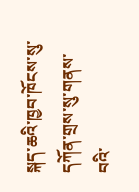སྐད་ཆའི་ཁྱབ་ཁོངས་སུ་དཀོན་གྲས་སུ་གནས་བའི་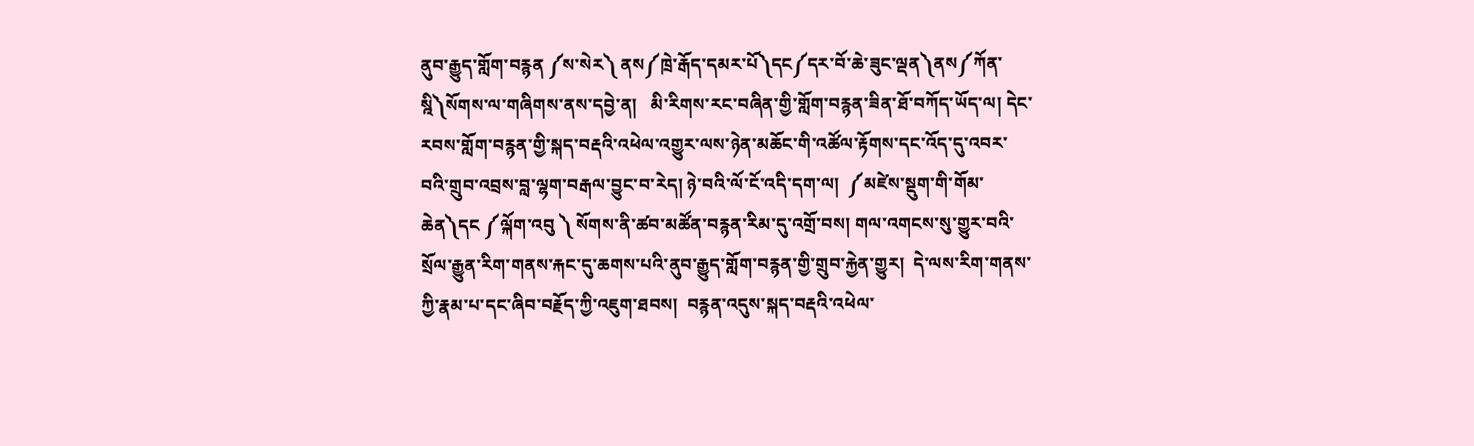ནུབ་རྒྱུད་གློག་བརྙན ༼ས་སེར༽ ནས༼ཁྲེ་རྒོད་དམར་པོ༽དང༼དར་བོ་ཆེ་ཟུང་ལྡན༽ནས༼ཀོན་སྰི༽སོགས་ལ་གཞིགས་ནས་དབྱེ་ན།   མི་རིགས་རང་བཞིན་གྱི་གློག་བརྙན་ཟིན་ཐོ་བཀོད་ཡོད་ལ། དེང་རབས་གློག་བརྙན་གྱི་སྐད་བརྡའི་འཕེལ་འགྱུར་ལས་ཉེན་མཆོང་གི་འཚོལ་རྟོགས་དང་འོད་དུ་འབར་བའི་གྲུབ་འབྲས་བླ་ལྷག་བརྒལ་བྱུང་བ་རེད། ཉེ་བའི་ལོ་ངོ་འདི་དག་ལ།  ༼མཛེས་སྡུག་གི་གོམ་ཆེན༽དང ༼ལྐོག་འབུ ༽ སོགས་ནི་ཚབ་མཚོན་བརྙན་རིམ་དུ་འགྲོ་བས། གལ་འགངས་སུ་གྱུར་བའི་སྲོལ་རྒྱུན་རིག་གནས་རྐང་དུ་ཆགས་པའི་ནུབ་རྒྱུད་གློག་བརྙན་གྱི་གྲུབ་རྐྱེན་གྱུར།  དེ་ལས་རིག་གནས་ཀྱི་རྣམ་པ་དང་ཞིབ་བརྗོད་ཀྱི་འཇུག་ཐབས།  བརྙན་འདུས་སྐད་བརྡའི་འཕེལ་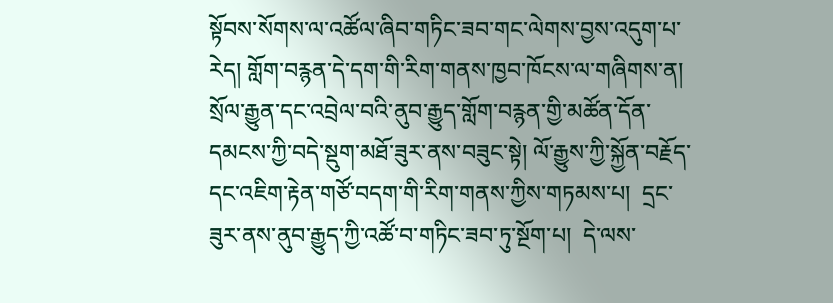སྟོབས་སོགས་ལ་འཚོལ་ཞིབ་གཏིང་ཟབ་གང་ལེགས་བྱས་འདུག་པ་རེད། གློག་བརྙན་དེ་དག་གི་རིག་གནས་ཁྱབ་ཁོངས་ལ་གཞིགས་ན།   སྲོལ་རྒྱུན་དང་འབྲེལ་བའི་ནུབ་རྒྱུད་གློག་བརྙན་གྱི་མཚོན་དོན་དམངས་ཀྱི་བདེ་སྡུག་མཐོ་ཟུར་ནས་བཟུང་སྟེ། ལོ་རྒྱུས་ཀྱི་སྐྱོན་བརྗོད་དང་འཇིག་རྟེན་གཙོ་བདག་གི་རིག་གནས་ཀྱིས་གཏམས་པ།  དྲང་ཟུར་ནས་ནུབ་རྒྱུད་ཀྱི་འཚོ་བ་གཏིང་ཟབ་ཏུ་སྔོག་པ།  དེ་ལས་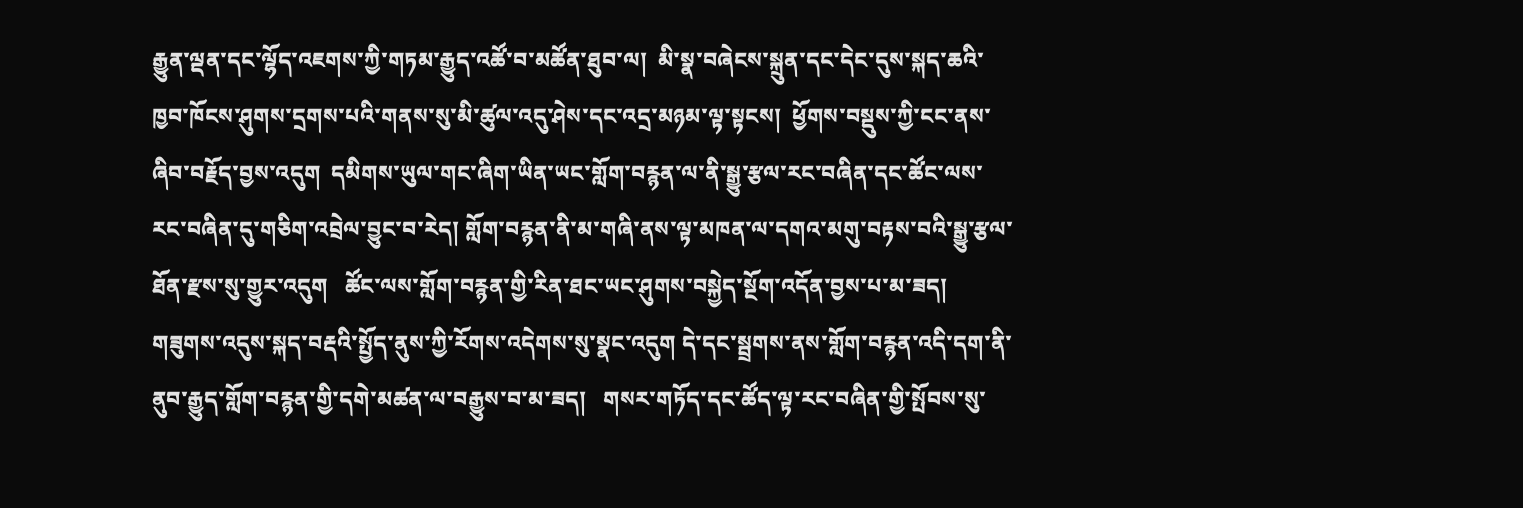རྒྱུན་ལྡན་དང་ལྷོད་འཇགས་ཀྱི་གཏམ་རྒྱུད་འཚོ་བ་མཚོན་ཐུབ་ལ།  མི་སྣ་བཞེངས་སྐྲུན་དང་དེང་དུས་སྐད་ཆའི་ཁྱབ་ཁོངས་ཤུགས་དྲགས་པའི་གནས་སུ་མི་ཚུལ་འདུ་ཤེས་དང་འདྲ་མཉམ་ལྟ་སྟངས།  ཕྱོགས་བསྡུས་ཀྱི་ངང་ནས་ཞིབ་བརྗོད་བྱས་འདུག  དམིགས་ཡུལ་གང་ཞིག་ཡིན་ཡང་གློག་བརྙན་ལ་ནི་སྒྱུ་རྩལ་རང་བཞིན་དང་ཚོང་ལས་རང་བཞིན་དུ་གཅིག་འབྲེལ་བྱུང་བ་རེད། གློག་བརྙན་ནི་མ་གཞི་ནས་ལྟ་མཁན་ལ་དགའ་མགུ་བརྟས་བའི་སྒྱུ་རྩལ་ཐོན་རྫས་སུ་གྱུར་འདུག   ཚོང་ལས་གློག་བརྙན་གྱི་རིན་ཐང་ཡང་ཤུགས་བསྐྱེད་སྔོག་འདོན་བྱས་པ་མ་ཟད།  གཟུགས་འདུས་སྐད་བརྡའི་སྤྱོད་ནུས་ཀྱི་རོགས་འདེགས་སུ་སྣང་འདུག དེ་དང་སྦྲགས་ནས་གློག་བརྙན་འདི་དག་ནི་ནུབ་རྒྱུད་གློག་བརྙན་གྱི་དགེ་མཚན་ལ་བརྒྱུས་བ་མ་ཟད།   གསར་གཏོད་དང་ཚོད་ལྟ་རང་བཞིན་གྱི་སྤོབས་སུ་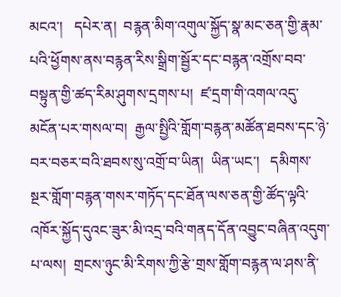མངའ་།   དཔེར་ན།  བརྙན་མིག་འགུལ་སྐྱོད་སྣ་མང་ཅན་གྱི་རྣམ་པའི་ཕྱོགས་ནས་བརྙན་རིས་སྒྲིག་སྦྱོར་དང་བརྙན་འགྲོས་བབ་བསྟུན་གྱི་ཚད་རིམ་ཤུགས་དྲགས་པ།  ཛ་དྲག་གི་འགལ་འདུ་མངོན་པར་གསལ་བ།  རྒྱལ་སྤྱིའི་གློག་བརྙན་མཚོན་ཐབས་དང་ཉེ་བར་བཅར་བའི་ཐབས་སུ་འགྲོ་བ་ཡིན།  ཡིན་ཡང་།   དམིགས་སྔར་གློག་བརྙན་གསར་གཏོད་དང་ཐོན་ལས་ཅན་གྱི་ཚོད་ལྟའི་འཁོར་སྐྱོད་དུའང་ཟུར་མི་འདྲ་བའི་གནད་དོན་འབྱུང་བཞིན་འདུག་པ་ལས།  གྲངས་ཉུང་མི་རིགས་ཀྱི་རྩེ་གྲས་གློག་བརྙན་ལ་ཤས་ནི་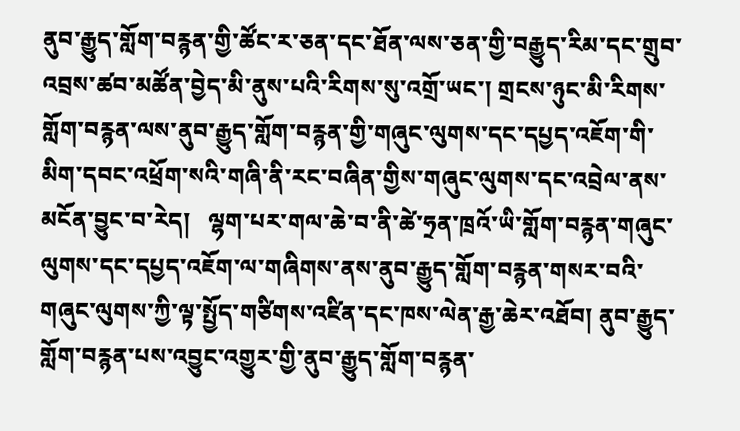ནུབ་རྒྱུད་གློག་བརྙན་གྱི་ཚོང་ར་ཅན་དང་ཐོན་ལས་ཅན་གྱི་བརྒྱུད་རིམ་དང་གྲུབ་འབྲས་ཚབ་མཚོན་བྱེད་མི་ནུས་པའི་རིགས་སུ་འགྲོ་ཡང་། གྲངས་ཉུང་མི་རིགས་གློག་བརྙན་ལས་ནུབ་རྒྱུད་གློག་བརྙན་གྱི་གཞུང་ལུགས་དང་དཔྱད་འཇོག་གི་མིག་དབང་འཕྲོག་སའི་གཞི་ནི་རང་བཞིན་གྱིས་གཞུང་ལུགས་དང་འབྲེལ་ནས་མངོན་བྱུང་བ་རེད།   ལྷག་པར་གལ་ཆེ་བ་ནི་ཚེ་ཧྲན་ཁྲའོ་ཡི་གློག་བརྙན་གཞུང་ལུགས་དང་དཔྱད་འཇོག་ལ་གཞིགས་ནས་ནུབ་རྒྱུད་གློག་བརྙན་གསར་བའི་གཞུང་ལུགས་ཀྱི་ལྟ་སྤྱོད་གཙིགས་འཛིན་དང་ཁས་ལེན་རྒྱ་ཆེར་འཐོབ། ནུབ་རྒྱུད་གློག་བརྙན་པས་འབྱུང་འགྱུར་གྱི་ནུབ་རྒྱུད་གློག་བརྙན་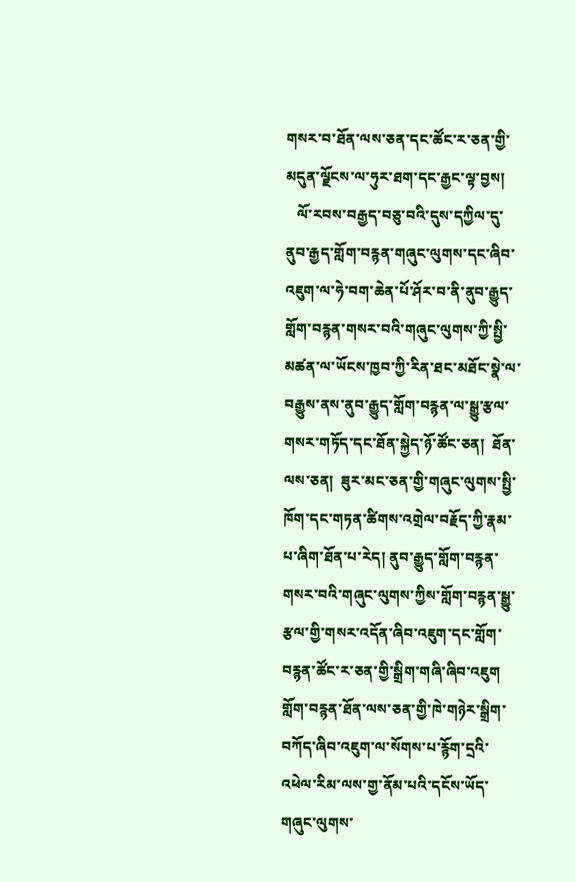གསར་བ་ཐོན་ལས་ཅན་དང་ཚོང་ར་ཅན་གྱི་མདུན་ལྗོངས་ལ་ཧུར་ཐག་དང་རྒྱང་ལྟ་བྱས།
   ལོ་རབས་བརྒྱད་བཅུ་བའི་དུས་དཀྱིལ་དུ་ནུབ་རྒྱད་གློག་བརྙན་གཞུང་ལུགས་དང་ཞིབ་འཇུག་ལ་ཧེ་བག་ཆེན་པོ་ཤོར་བ་ནི་ནུབ་རྒྱུད་གློག་བརྙན་གསར་བའི་གཞུང་ལུགས་ཀྱི་སྤྱི་མཚན་ལ་ཡོངས་ཁྱབ་ཀྱི་རིན་ཐང་མཐོང་སྣེ་ལ་བརྒྱུས་ནས་ནུབ་རྒྱུད་གློག་བརྙན་ལ་སྒྱུ་རྩལ་གསར་གཏོད་དང་ཐོན་སྐྱེད་ཉོ་ཚོང་ཅན།  ཐོན་ལས་ཅན།  ཟུར་མང་ཅན་གྱི་གཞུང་ལུགས་སྤྱི་ཁོག་དང་གཏན་ཚིགས་འགྲེལ་བརྗོད་ཀྱི་རྣམ་པ་ཞིག་ཐོན་པ་རེད། ནུབ་རྒྱུད་གློག་བརྙན་གསར་བའི་གཞུང་ལུགས་ཀྱིས་གློག་བརྙན་སྒྱུ་རྩལ་གྱི་གསར་འདོན་ཞིབ་འཇུག་དང་གློག་བརྙན་ཚོང་ར་ཅན་གྱི་སྒྲིག་གཞི་ཞིབ་འཇུག    གློག་བརྙན་ཐོན་ལས་ཅན་གྱི་ཁེ་གཉེར་སྒྲིག་བཀོད་ཞིབ་འཇུག་ལ་སོགས་པ་རྙོག་དྲའི་འཕེལ་རིམ་ལས་གྱ་ནོམ་པའི་དངོས་ཡོད་གཞུང་ལུགས་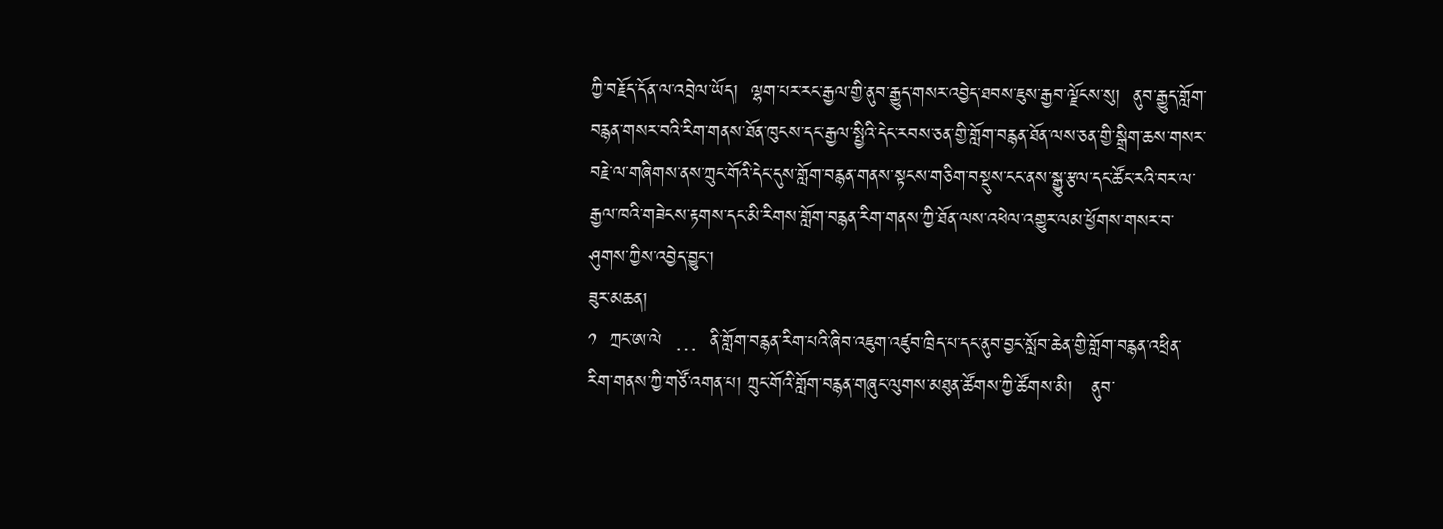ཀྱི་བརྗོད་དོན་ལ་འབྲེལ་ཡོད།  ལྷག་པར་རང་རྒྱལ་གྱི་ནུབ་རྒྱུད་གསར་འབྱེད་ཐབས་ཇུས་རྒྱབ་ལྗོངས་སུ།  ནུབ་རྒྱུད་གློག་བརྙན་གསར་བའི་རིག་གནས་ཐོན་ཁུངས་དང་རྒྱལ་སྤྱིའི་དེང་རབས་ཅན་གྱི་གློག་བརྙན་ཐོན་ལས་ཅན་གྱི་སྒྲིག་ཆས་གསར་བརྗེ་ལ་གཞིགས་ནས་ཀྲུང་གོའི་དེང་དུས་གློག་བརྙན་གནས་སྟངས་གཅིག་བསྡུས་ངང་ནས་སྒྱུ་རྩལ་དང་ཚོང་རའི་བར་ལ་རྒྱལ་ཁའི་གཟེངས་རྟགས་དང་མི་རིགས་གློག་བརྙན་རིག་གནས་ཀྱི་ཐོན་ལས་འཕེལ་འགྱུར་ལམ་ཕྱོགས་གསར་བ་ཤུགས་ཀྱིས་འབྱེད་བྱུང་།
ཟུར་མཆན།
༡  ཀྲང་ཨ་ལེ  …  ནི་གློག་བརྙན་རིག་པའི་ཞིབ་འཇུག་འཛུབ་ཁྲིད་པ་དང་ནུབ་བྱང་སློབ་ཆེན་གྱི་གློག་བརྙན་འཕྲིན་རིག་གནས་ཀྱི་གཙོ་འགན་པ། ཀྲུང་གོའི་གློག་བརྙན་གཞུང་ལུགས་མཐུན་ཚོགས་ཀྱི་ཚོགས་མི།   ནུབ་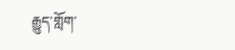རྒྱུད་གློག་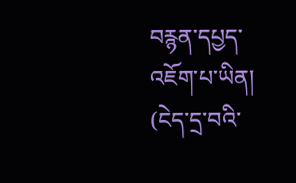བརྙན་དཔྱད་འཇོག་པ་ཡིན།
(ངེད་དྲ་བའི་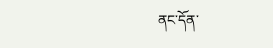ནང་དོན་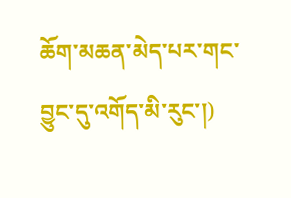ཆོག་མཆན་མེད་པར་གང་བྱུང་དུ་འགོད་མི་རུང་།)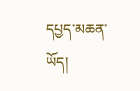དཔྱད་མཆན་ཡོད།